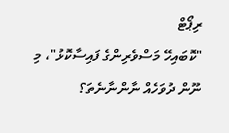ރިޕޯޓް
"ކޮބައިހޭ މަސްވެރިންގެ ފައިސާކޮޅު"، މި ނޫން ދުވަހެއް ނާންނާނެތަ؟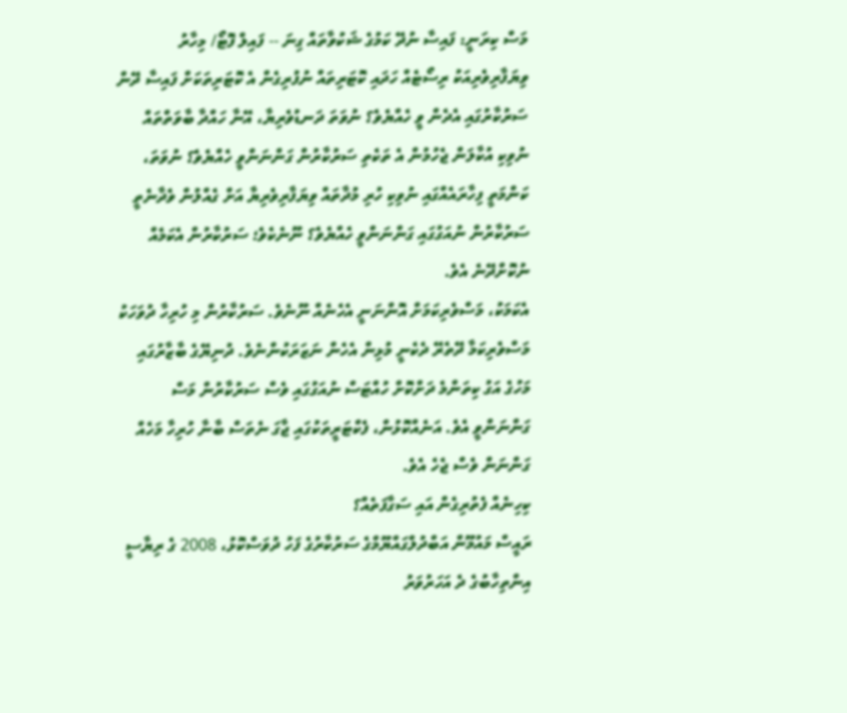މަސް ކިރަނީ: ފައިސާ ނުދޭ ކަމުގެ ޝަކުވާތައް ގިނަ -- ފައިލް ފޮޓޯ/ މިހާރު
ވިޔަފާރިވެރިއަކު ރިސޯޓެއް ހަދައި ކޮޓަރިތައް ނުފުރިގެން އެ ކޮޓަރިތަކަށް ފައިސާ ދޭން ސަރުކާރުގައި އެދެން ވީ ހެއްޔެވެ؟ ނުވަތަ ދަނޑުވެރިޔާ، އޭނާ ހައްދާ ބާވަތްތައް ނުވިކި އުކާލަން ޖެހުމުން އެ ތަކެތި ސަރުކާރުން ގަންނަންވީ ހެއްޔެވެ؟ ނުވަތަ، ކަންމަތީ ފިހާރައެއްގައި ނުވިކި ހުރި މުދާތައް ވިޔަފާރިވެރިޔާ އަށް ގެއްލުން ވެދާނެތީ ސަރުކާރުން ނުއަގުގައި ގަންނަންވީ ހެއްޔެވެ؟ ނޫނެކެވެ؛ ސަރުކާރުން އެކަމެއް ނުކޮށްދޭނެ އެވެ.
އެކަމަކު، މަސްވެރިކަމަށް އޮންނަނީ އެހެނެއް ނޫނެވެ. ސަރުކާރުން މި ހުރިހާ ދުވަހަކު މަސްވެރިކަމާ ދޭތެރޭ ދެކެނީ މުޅިން އެހެން ނަޒަރަކުންނެވެ. ދުނިޔޭގެ ބާޒާރުގައި މަހުގެ އަގު ކިތަންމެ ދަށްކޮށް ހުއްޓަސް ނުއަގުގައި ވެސް ސަރުކާރުން މަސް ގަންނަންވީ އެވެ. އަނެއްކޮޅުން، ފެކްޓަރީތަކުގައި ޖާގަ ނެތަސް ބާނާ ހުރިހާ މަހެއް ގަންނަން ވެސް ޖެހެ އެވެ.
ކިހިނެއް ފެތުރިގެން އައި ސަގާފަތެއް؟
ރައީސް މައުމޫން އަބްދުލްގައްޔޫމްގެ ސަރުކާރުގެ ފަހު ދުވަސްކޮޅު، 2008 ގެ ރިޔާސީ އިންތިހާބުގެ ދެ އަހަރުވަރު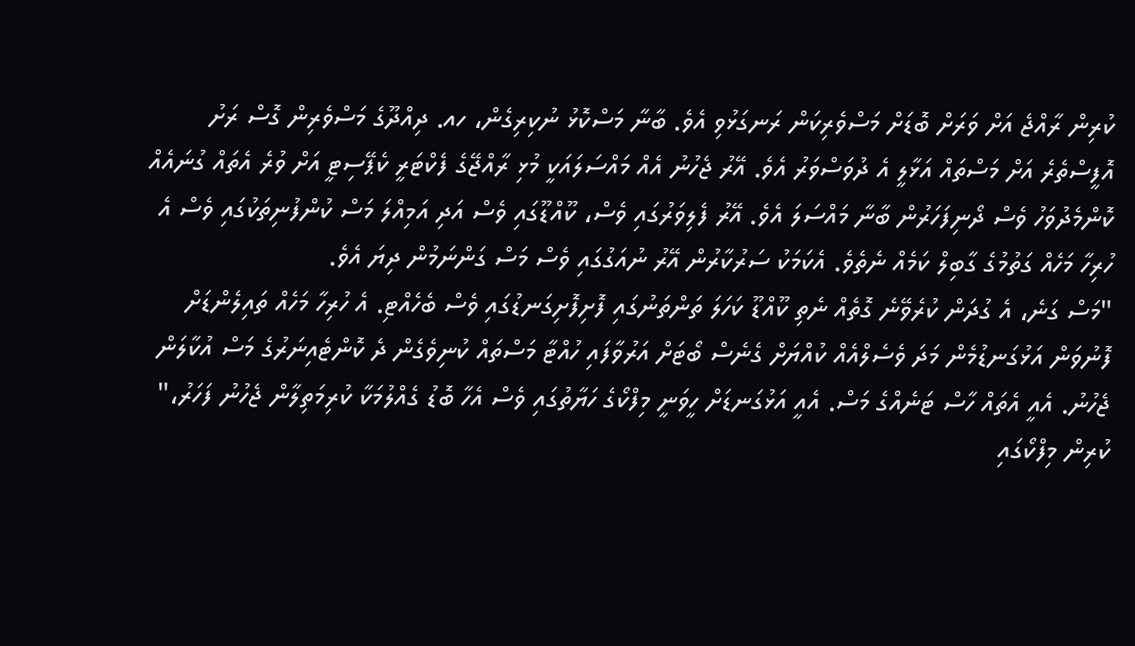ކުރިން ރާއްޖެ އަށް ވަރަށް ބޮޑަށް މަސްވެރިކަން ރަނގަޅުވި އެވެ. ބާނާ މަސްކޮޅު ނުކިރިގެން، ހއ. ދިއްދޫގެ މަސްވެރިން ގޮސް ރަށު އޮފީސްތެރެ އަށް މަސްތައް އަޅާލީ އެ ދުވަސްވަރު އެވެ. އޭރު ޖެހުނު އެއް މައްސަލައަކީ މުޅި ރާއްޖޭގެ ފެކްޓަރީ ކެޕޭސިޓީ އަށް ވުރެ އެތައް ގުނައެއް ކޮންމެދުވަހު ވެސް ދޯނިފަހަރުން ބާނާ މައްސަލަ އެވެ. އޭރު ފެލިވަރުގައި ވެސް، ކޫއްޑޫގައި ވެސް އަދި އަމިއްލަ މަސް ކުންފުނިތަކުގައި ވެސް އެ ހުރިހާ މަހެއް ގަތުމުގެ ގާބިލް ކަމެއް ނެތެވެ. އެކަމަކު ސަރުކާރުން އޭރު ނުއަގުގައި ވެސް މަސް ގަންނަމުން ދިޔަ އެވެ.
"މަސް ގަނެ، އެ ގުދަން ކުރެވޭނެ ގޮތެއް ނެތި ކޫއްޑޫ ކަހަލަ ތަންތަނުގައި ފޮށިފޮށިގަނޑުގައި ވެސް ބެހެއްޓި. އެ ހުރިހާ މަހެއް ތައިލެންޑަށް ފޮނުވަން އަޅުގަނޑުމެން މަދަ ވެސެލްއެއް ކުއްޔަށް ގެނެސް ބޯޓަށް އަރުވާފައި ހުއްޓާ މަސްތައް ކުނިވެގެން ދެ ކޮންޓެއިނަރުގެ މަސް އުކާލަން ޖެހުނު. އެއީ އެތައް ހާސް ޓަނެއްގެ މަސް. އެއީ އަޅުގަނޑަށް ހީވަނީ މިފްކޯގެ ހަޔާތުގައި ވެސް އެހާ ބޮޑު ގެއްލުމަކާ ކުރިމަތިލާން ޖެހުނު ފަހަރު،" ކުރިން މިފްކޯގައި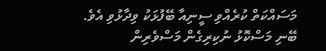މަސައްކަތް ކުރެއްވި ސީނިއާ ބޭފުޅަކު ވިދާޅުވި އެވެ.
ބޭނި މަސްކޮޅު ނުކިރިގެން މަސްވެރިން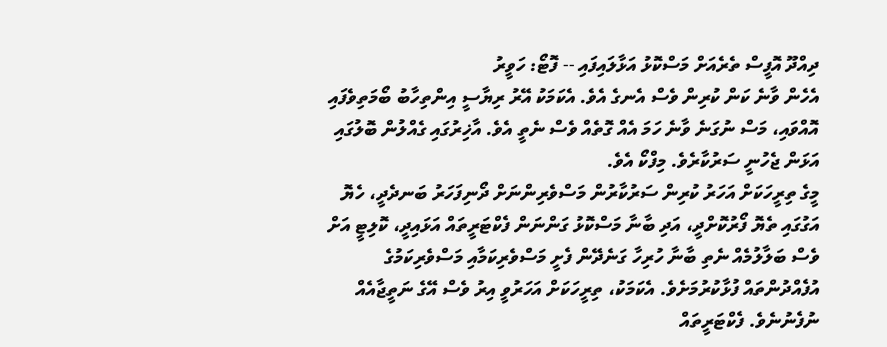ދިއްދޫ އޮފީސް ތެރެއަށް މަސްކޮޅު އަޅާލައިފައި -- ފޮޓޯ: ހަވީރު
އެހެން ވާނެ ކަން ކުރިން ވެސް އެނގެ އެވެ. އެކަމަކު އޭރު ރިޔާސީ އިންތިހާބު ބޯމަތިވެފައި އޮއްވައި، މަސް ނުގަނެ ވާނެ ހަމަ އެއް ގޮތެއް ވެސް ނެތީ އެވެ. އާޚިރުގައި ގެއްލުން ބޮލުގައި އަޅަން ޖެހުނީ ސަރުކާރެވެ. މިފްކޯ އެވެ.
މީގެ ތިރީހަކަށް އަހަރު ކުރިން ސަރުކާރުން މަސްވެރިންނަށް ދޯނިފަހަރު ބަނދެދީ، ހެޔޮ އަގުގައި ތެޔޮ ފޯރުކޮށްދީ، އަދި ބާނާ މަސްކޮޅު ގަންނަން ފެކްޓަރީތައް އަޅައިދީ، ކޮލިޓީ އަށް ވެސް ބަލާލުމެއް ނެތި ބާނާ ހުރިހާ ގަނެދޭން ފެށީ މަސްވެރިކަމާއި މަސްވެރިކަމުގެ އުފެއްދުންތައް ފުޅާކުރުމަށެވެ. އެކަމަކު، ތިރީހަކަށް އަހަރުވީ އިރު ވެސް އޭގެ ނަތީޖާއެއް ނުފެނުނެވެ. ފެކްޓަރީތައް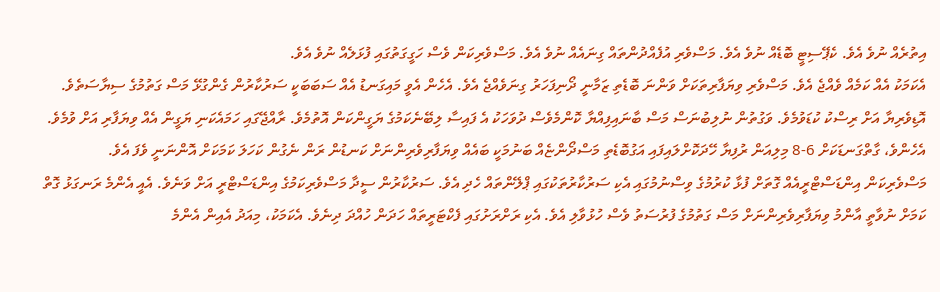އިތުރެއް ނުވެ އެވެ. ކެޕޭސިޓީ ބޮޑެއް ނުވެ އެވެ. މަސްވެރި އުފެއްދުންތައް ގިނައެއް ނުވެ އެވެ. މަސްވެރިކަން ވެސް ހަގީގަތުގައި ފުޅަލެއް ނުވެ އެވެ.
އެކަމަކު އެއް ކަމެއް ވެއްޖެ އެވެ. މަސްވެރި ވިޔަފާރިތަކަށް ވަންނަ ބޮޑެތި ޒަމާނީ ދޯނިފަހަރު ގިނަވެއްޖެ އެވެ. އެހެން އެވީ މައިގަނޑު އެއް ސަބަބަކީ ސަރުކާރުން ގެންގުޅޭ މަސް ގަތުމުގެ ސިޔާސަތެވެ. އޮޑިވެރިޔާ އަށް ރިސްކު ކުޑަވުމެވެ. ވަގުތުން ނުލިބުނަސް މަސް ބާނައިފިއްޔާ ކޮންމެވެސް ދުވަހަކު އެ ފައިސާ ލިބޭނެކަމުގެ ޔަގީންކަން އޮތުމެވެ. ރާއްޖޭގައި ހަމައެކަނި ޔަގީން އެއް ވިޔަފާރި އަށް ވުމެވެ. އެހެންވެ، ގާތްގަނޑަކަށް 6-8 މިލިއަން ރުފިޔާ ހޭދަކޮށްލައިފައި އަގުބޮޑެތި މަސްދޯންޏެއް ބަނުމަކީ ބައެއް ވިޔަފާރިވެރިންނަށް ކަނޑުން ރަން ނެގުން ކަހަލަ ކަމަކަށް އޮންނަނީ ވެފަ އެވެ.
މަސްވެރިކަން އިންޑަސްޓްރީއެއް ގޮތަށް ފުޅާ ކުރުމުގެ ވިސްނުމުގައި އެކި ސަރުކާރުތަކުގައި ޕްލޭންތައް ހެދި އެވެ. ސަރުކާރުން ސީދާ މަސްވެރިކަމުގެ އިންޑަސްޓްރީ އަށް ވަނެވެ. އެއީ އެންމެ ރަނގަޅު ގޮތް ކަމަށް ނުވާތީ އާންމު ވިޔަފާރިވެރިންނަށް މަސް ގަތުމުގެ ފުރުސަތު ވެސް ހުޅުވާލި އެވެ. އެކި ރަށްރަށުގައި ފެކްޓަރީތައް ހަދަން ހުއްދަ ދިނެވެ. އެކަމަކު، މިއަދު އެއިން އެންމެ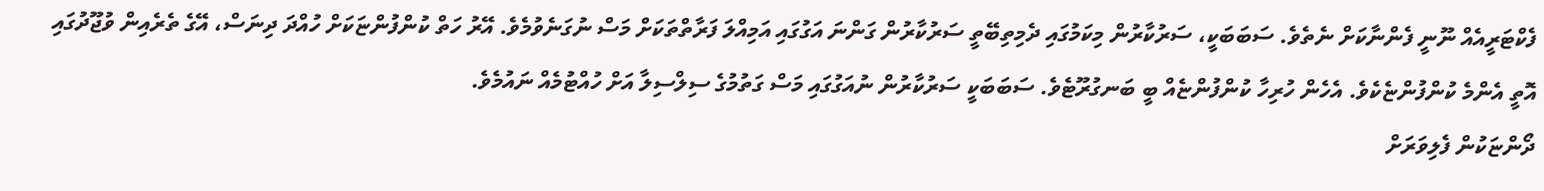ފެކްޓަރީއެއް ނޫނީ ފެންނާކަށް ނެތެވެ. ސަބަބަކީ، ސަރުކާރުން މިކަމުގައި ދެމިތިބޭތީ ސަރުކާރުން ގަންނަ އަގުގައި އަމިއްލަ ފަރާތްތަކަށް މަސް ނުގަނެވުމެވެ. އޭރު ހަތް ކުންފުންޏަކަށް ހުއްދަ ދިނަސް، އޭގެ ތެރެއިން ވުޖޫދުގައި އޮތީ އެންމެ ކުންފުންޏެކެވެ. އެހެން ހުރިހާ ކުންފުންޏެއް ބީ ބަނގުރޫޓެވެ. ސަބަބަކީ ސަރުކާރުން ނުއަގުގައި މަސް ގަތުމުގެ ސިލްސިލާ އަށް ހުއްޓުމެއް ނައުމެވެ.
ދޯންޏަކުން ފެލިވަރަށް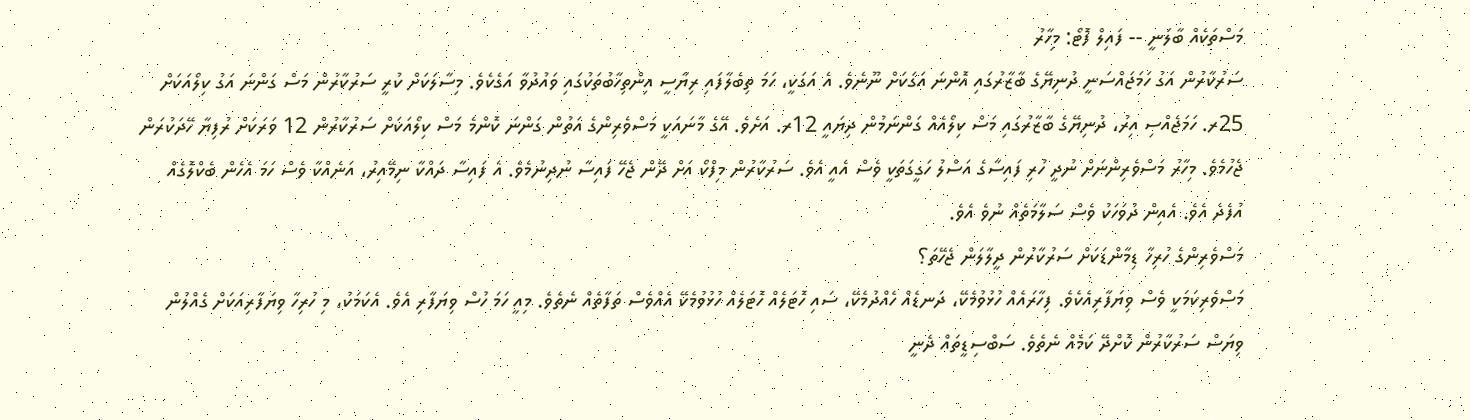މަސްތަކެއް ބާލަނީ -- ފައިލް ފޮޓޯ: މިހާރު
ސަރުކާރުން އަގު ހަމަޖައްސަނީ ދުނިޔޭގެ ބާޒާރުގައި އޮންނަ އަގަކަށް ނޫނެވެ. އެ އަގަކީ، ހަމަ ތިބެލާފައި ރިޔާސީ އިންތިހާބުތަކުގައި ވައުދުވާ އަގެކެވެ. މިސާލަކަށް ކުރީ ސަރުކާރުން މަސް ގަންނަ އަގު ކިލޯއަކަށް 25ރ. ހަމަޖެއްސި އިރު، ދުނިޔޭގެ ބާޒާރުގައި މަސް ކިލޯއެއް ގަންނަމުން ދިޔައީ 12ރ. އަށެވެ. އޭގެ މާނައަކީ މަސްވެރިންގެ އަތުން ގަންނަ ކޮންމެ މަސް ކިލޯއަކަށް ސަރުކާރުން 12 ވަރަކަށް ރުފިޔާ ހޭދަކުރަން ޖެހުމެވެ. މިހާރު މަސްވެރިންނަށް ނުދީ ހުރި ފައިސާގެ އަސްލު ހަގީގަތަކީ ވެސް އެއީ އެވެ. ސަރުކާރުން މިފްކޯ އަށް ދޭން ޖެހޭ ފައިސާ ނުދިނުމެވެ. އެ ފައިސާ ދައްކާ ނިމޭއިރު، އަނެއްކާ ވެސް ހަމަ އެހެން ބެކްލޮގެއް އުފެދެ އެވެ. އެއިން ދުވަހަކު ވެސް ސަލާމަތެއް ނުވެ އެވެ.
މަސްވެރިންގެ ހުރިހާ ޑިމާންޑަކަށް ސަރުކާރުން ދީލާލަން ޖެހޭތަ؟
މަސްވެރިކަމަކީ ވެސް ވިޔަފާރިއެކެވެ. ފިހާރައެއް ހުޅުވުމެކޭ، ދަނޑެއް ހެއްދުމެކޭ، ސައި ހޮޓަލެއް ހޮޓަލެއް ހުޅުވުމެކޭ އެއްވެސް ތަފާތެއް ނެތެވެ. މިއީ ހަމަ ހުސް ވިޔަފާރި އެވެ. އެކަމަކު، މި ހުރިހާ ވިޔަފާރިއަކަށް ގެއްލުން ވިޔަސް ސަރުކާރުން ކޮށްދޭ ކަމެއް ނެތެވެ. ސަބްސިޑީތައް ދެނީ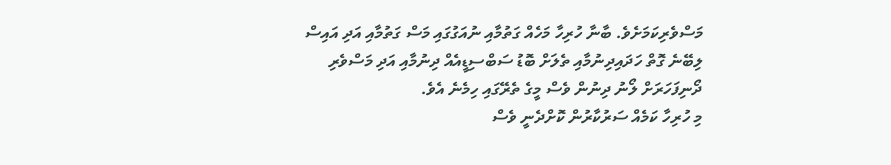މަސްވެރިކަމަށެވެ. ބާނާ ހުރިހާ މަހެއް ގަތުމާއި ނުއަގުގައި މަސް ގަތުމާއި އަދި އައިސް ލިބޭނެ ގޮތް ހަދައިދިނުމާއި ތެލަށް ބޮޑު ސަބްސިޑީއެއް ދިނުމާއި އަދި މަސްވެރި ދޯނިފަހަރަށް ލޯނު ދިނުން ވެސް މީގެ ތެރޭގައި ހިމެނެ އެވެ.
މި ހުރިހާ ކަމެއް ސަރުކާރުން ކޮށްދެނީ ވެސް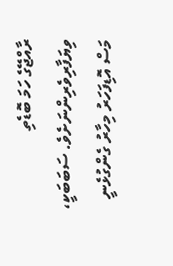ރާއްޖޭގެ ހަމަ ބޮޑެތި ވިޔަފާރިވެރިންނަށެވެ. ސަބަބަކީ، މަސް އޮޑިފަހަރު މިހާރު ގެންގުޅެނީ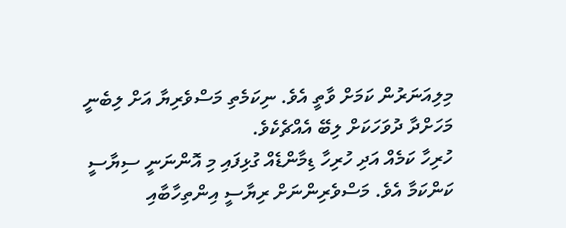މިލިއަނަރުން ކަމަށް ވާތީ އެވެ. ނިކަމެތި މަސްވެރިޔާ އަށް ލިބެނީ މަހަށްދާ ދުވަހަކަށް ލިބޭ އެއްޗެކެވެ.
ހުރިހާ ކަމެއް އަދި ހުރިހާ ޑިމާންޑެއް ގުޅިފައި މި އޮންނަނީ ސިޔާސީ ކަންކަމާ އެވެ. މަސްވެރިންނަށް ރިޔާސީ އިންތިހާބާއި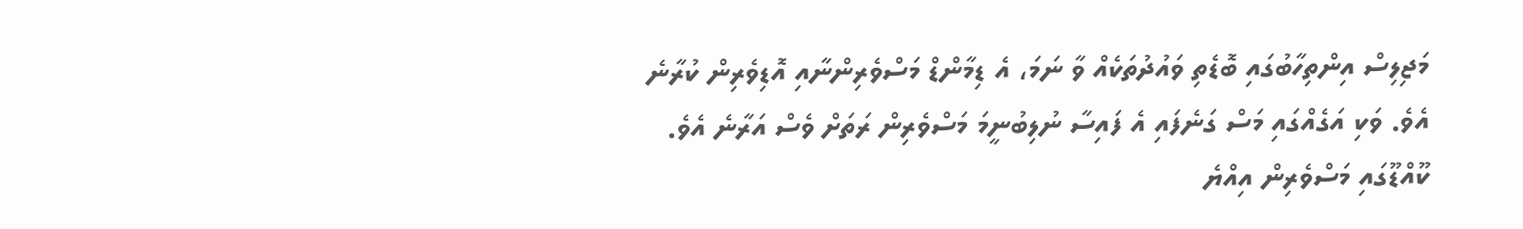މަޖިލިސް އިންތިހާބުގައި ބޮޑެތި ވައުދުތަކެއް ވާ ނަމަ، އެ ޑިމާންޑް މަސްވެރިންނާއި އޮޑިވެރިން ކުރާނެ އެވެ. ވަކި އަގެއްގައި މަސް ގަނެފައި އެ ފައިސާ ނުލިބުނީމަ މަސްވެރިން ރަތަށް ވެސް އަރާނެ އެވެ.
ކޫއްޑޫގައި މަސްވެރިން އިއްޔެ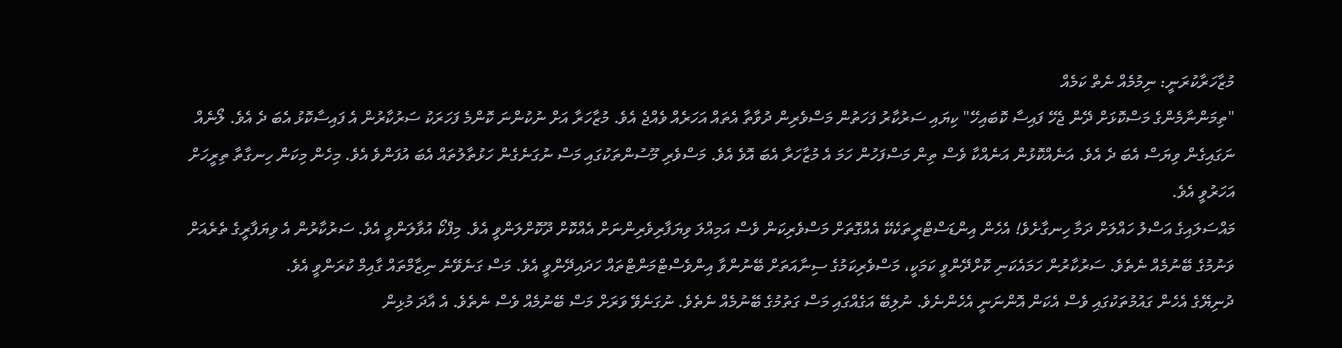މުޒާހަރާކުރަނީ: ނިމުމެއް ނެތް ކަމެއް
"ތިމަންނާމެންގެ މަސްކޮޅަށް ދޭން ޖެހޭ ފައިސާ ކޮބައިހޭ" ކިޔައި ސަރުކާރު ފަހަތުން މަސްވެރިން ދުވާތާ އެތައް އަހަރެއް ވެއްޖެ އެވެ. މުޒާހަރާ އަށް ނުކުންނަ ކޮންމެ ފަހަރަކު ސަރުކާރުން އެ ފައިސާކޮޅު އެބަ ދެ އެވެ. ލޯނެއް ނަގައިގެން ވިޔަސް އެބަ ދެ އެވެ. އަނެއްކޮޅުން އަނެއްކާ ވެސް ތިން މަސްފަހުން ހަމަ އެ މުޒާހަރާ އެބަ އޮވެ އެވެ. މަސްވެރި މޫސުންތަކުގައި މަސް ނުގަނެގެން ހަޅުތާލުތައް އެބަ އުފަންވެ އެވެ. މިހެން މިކަން ހިނގާތާ ތިރީހަށް އަހަރުވީ އެވެ.
މައްސަލައިގެ އަސްލު ހައްލަށް ދަމާ ހިނގާށެވެ! އެހެން އިންޑަސްޓްރީތަކެކޭ އެއްގޮތަށް މަސްވެރިކަން ވެސް އަމިއްލަ ވިޔަފާރިވެރިންނަށް އެއްކޮށް ދޫކޮށްލަންވީ އެވެ. މިފްކޯ އުވާލަންވީ އެވެ. ސަރުކާރުން އެ ވިޔަފާރީގެ ތެރެއަށް ވަނުމުގެ ބޭނުމެއް ނެތެވެ. ސަރުކާރުން ހަމައެކަނި ކޮށްދޭންވީ ކަމަކީ، މަސްވެރިކަމުގެ ސިނާއަތަށް ބޭނުންވާ އިންވެސްޓްމަންޓްތައް ހަދައިދޭންވީ އެވެ. މަސް ގަނެވޭނެ ނިޒާމްތައް ގާއިމް ކުރަންވީ އެވެ.
ދުނިޔޭގެ އެހެން ގައުމުތަކުގައި ވެސް އެކަން އޮންނަނީ އެހެންނެވެ. ނުލިބޭ އަގެއްގައި މަސް ގަތުމުގެ ބޭނުމެއް ނެތެވެ. ނުގަނެވޭ ވަރަށް މަސް ބޭނުމެއް ވެސް ނެތެވެ. އެ އާދަ މުޅިން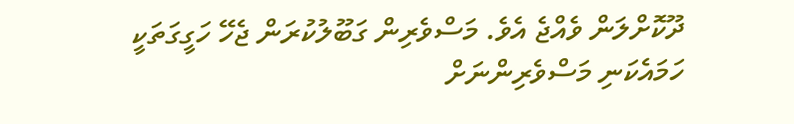ދޫކޮށްލަން ވެއްޖެ އެވެ. މަސްވެރިން ގަބޫލުކުރަން ޖެހޭ ހަގީގަތަކީ ހަމައެކަނި މަސްވެރިންނަށް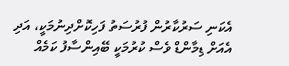އެކަނި ސަރުކާރުން ފުރުސަތު ފަހިކޮށްދިނުމަކީ، އަދި އެއަށް ޑިމާންޑް ވެސް ކުރުމަކީ ބޭއިންސާފު ކަމެއް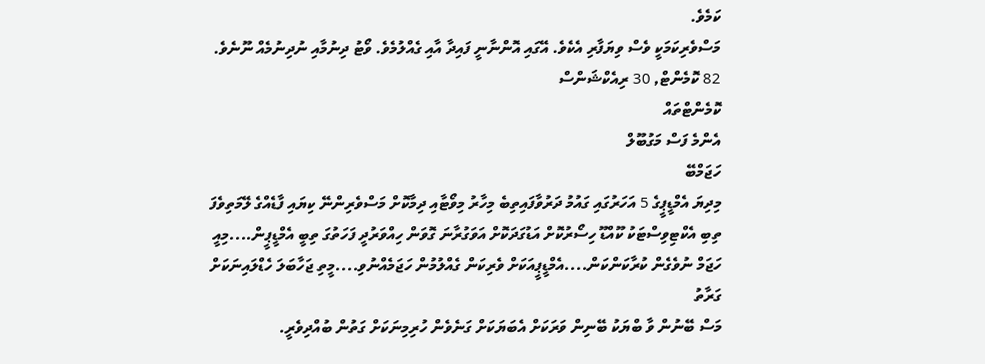ކަމެވެ.
މަސްވެރިކަމަކީ ވެސް ވިޔަފާރި އެކެވެ. އޭގައި އޮންނާނީ ފައިދާ އާއި ގެއްލުމެވެ. ވޯޓު ދިނުމާއި ނުދިނުމެއް ނޫނެވެ.
82 ކޮމެންޓް, 30 ރިއެކްޝަންސް
ކޮމެންޓްތައް
އެންމެ ފަސް މަގުބޫލް
ހަޖަމްބޭ
މިދިޔަ އެމްޑީޕީގެ 5 އަހަރުގައި ގައުމު ދަރުވާފައިތިބެ މިހާރު މިވޯޓާއި ދިމާކޮށް މަސްވެރިންނޭ ކިޔައި ފާޑެއްގެ ލޭމަތިވެފަ ތިބި އެކްޓިވިސްޓަކު ކޫއްޑޫ ހިސޯރުކޮށް އަޑުގަދަކޮށް އަވަގުރާނަ ގޮވަން ހިއްވަރުދީ ފަހަތުގަ ތިބީ އެމްޑީޕީން....މިއީ ހަޖަމް ނުވެގެން ކުރާކަންކަން....އެމްޑީޕީއަކަށް ވެރިކަން ގެއްލުމުން ހަޖަމެއްނުވި....މީތި ޖަހާބަލަ ހެޑްލައިނަކަށް
ގަރާތު
މަސް ބޭނުން ވާ ބްޔަކު ބޭނިން ވަރަކަށް އެބަޔަކަށް ގަނެވެން ހުރިމިނަކަށް ގަތުން ބުއްދިވެރީ.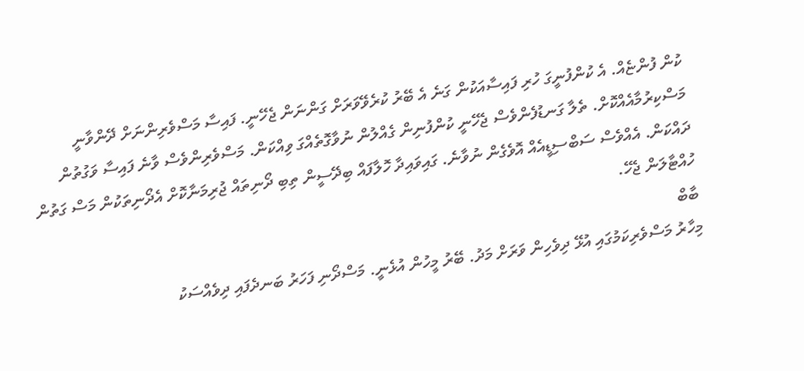ކުން ފުންޏެއް. އެ ކުންފުނީގަ ހުރި ފައިސާއަކުން ގަނެ އެ ބޭރު ކުރެވޭވަރަށް ގަންނަން ޖެހޭނީ. ފައިސާ މަސްވެރިންނަށް ދޭންވާނީ މަސްކިރުމާއެއްކޮށް. ތެލާ ގަނޑުފެންވެސް ޖެހޭނީ ކުންފުނިން ގެއްލުން ނުވާގޮތެއްގަ ވިއްކަން. މަސްވެރިންވެސް ވާނެ ފައިސާ ވަގުތުން ދައްކަން. އެއްވެސް ސަބްސިޑީއެއް އޮވެގެން ނުވާނެ. ގައިވައިދާ ހޮލާފައް ބިދޭސީން ތިބި ދޯނިތައް ޖުރިމަނާކޮށް އެދޯނިތަކުން މަސް ގަތުން ހުއްޓާލަން ޖެހޭ.
ބާބް
މިހާރު މަސްވެރިކަމުގައި އުޅޭ ދިވެހިން ވަރަށް މަދު. ބޭރު މީހުން އުޅެނީ. މަސްދޯނި ފަހަރު ބަނދެފައި ދިވެއްސަކު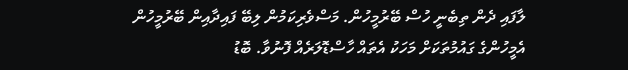ލާފައި ދެން ތިބެނީ ހުސް ބޭރުމީހުން. މަސްވެރިކަމުން ލިބޭ ފައިދާއިން ބޭރުމީހުން އެމީހުންގެ ގައުމުތަކަށް މަހަކު އެތައް ހާސްޑޮލަރެއް ފޮނުވާ. ބޮޑު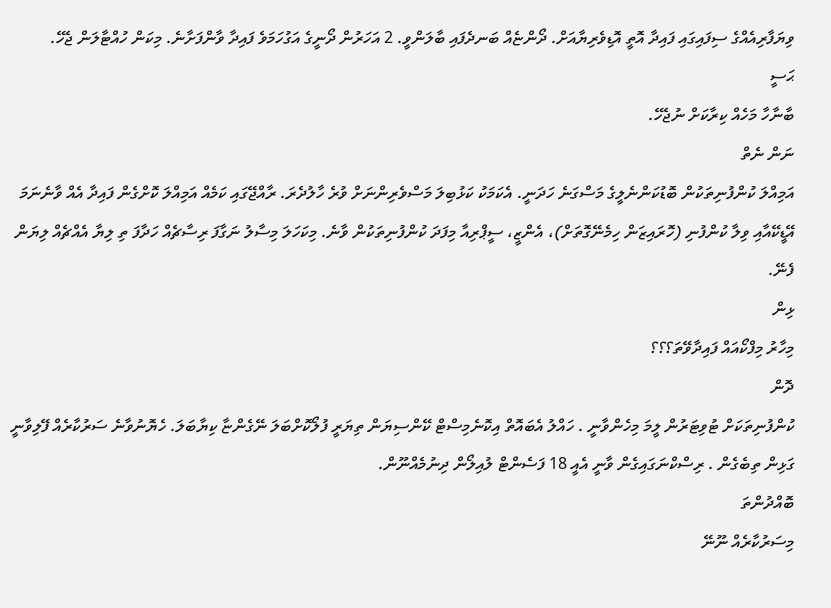ވިޔަފާރިއެއްގެ ސިފައިގައި ފައިދާ އޮތީ އޮޑިވެރިޔާއަށް. ދޯންޏެއް ބަނދެފައި ބާލަންވީ. 2 އަހަރުން ދޯނީގެ އަގުހަމަވެ ފައިދާ ވާންފަށާނެ. މިކަން ހުއްޓާލަން ޖެހޭ.
ޙަސީ
ބާނާހާ މަހެއް ކިރާކަށް ނުޖެހޭ.
ނަން ނެތް
އަމިއްލަ ކުންފުނިތަކުން ބޮޑުކަންނެލީގެ މަސްގަނެ ހަދަނީ. އެކަމަކު ކަޅުބިލަ މަސްވެރިންނަށް ވުރެ ހާލުދެރަ. ރާއްޖޭގައި ކަމެއް އަމިއްލަ ކޮށްގެން ފައިދާ އެއް ވާނެނަމަ އޭޑީކޭއާއި ވިލާ ކުންފުނި (ހޮރައިޒަން ހިމެނޭގޮތަށް)، އެންޒީ، ސީޕްރިއާ މިފަދަ ކުންފުނިތަކުން ވާނެ. މިކަހަލަ މިސާލު ނަގާފަ ރިސާޗެއް ހަދާފަ ތި ލިޔާ އެއްޗެއް ލިޔަން ފެނޭ.
ޅިން
މިހާރު މިފްކޯއައް ފައިދާވޭތަ؟؟؟
ދޮން
ކުންފުނިތަކަށް ޓުވިޓަރުން ލީމަ މިހެންވާނީ . ހައްލު އެބައޮތް އިކޮނެމިސްޓް ކޭންސިޔަން ތިޔަރީ ފުލޯކޮށްބަލަ ނޭގެންޏާ ކިޔާބަލަ. ހެޔޮނުވާނެ ސަރުކާރެއް ފޭލިވާނީ ގަޅިން ތިބެގެން . ރިސްކްނަގައިގެން ވާނީ އެއީ 18 ފަސެންޓް ލުއިލޯން ދިނުމެއްނޫން.
ބޮއްދުންތަ
މިސަރުކާރެއް ނޫނޭ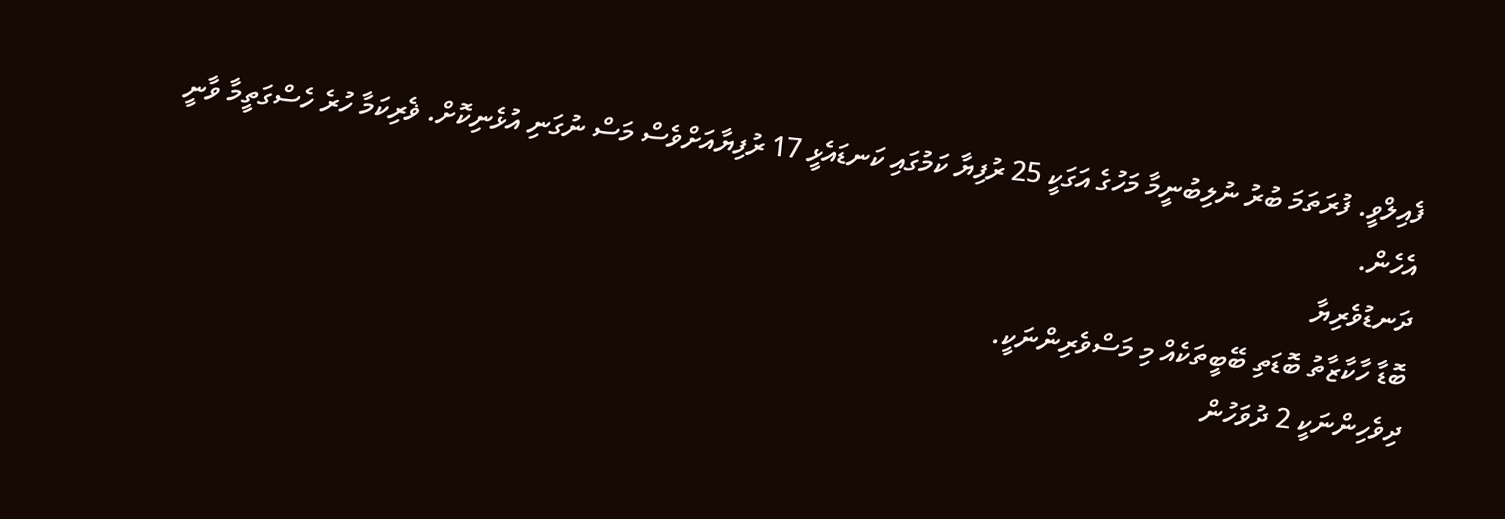ފެއިލްވީ. ފުރަތަމަ ބުރު ނުލިބުނީމާ މަހުގެ އަގަކީ 25 ރުފިޔާ ކަމުގައި ކަނޑައެޅީ 17 ރުފިޔާއަށްވެސް މަސް ނުގަނި އުޅެނިކޮށް. ޥެރިކަމާ ހުރެ ހެސްގަތީމާ ވާނީ އެހެން.
ދަނޑުވެރިޔާ
ބޮޑާ ހާކާޒާތު ބޮޑަތި ބޭބީތަކެއް މި މަސްވެރިންނަކީ.
ދިވެހިންނަކީ 2 ދުވަހުން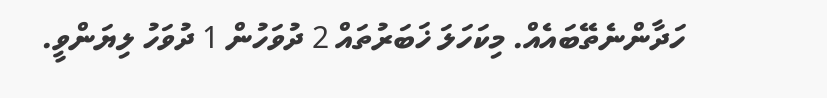ހަދާންނެތޭބައެއް. މިކަހަލަ ޚަބަރުތައް 2 ދުވަހުން 1 ދުވަހު ލިޔަންވީ.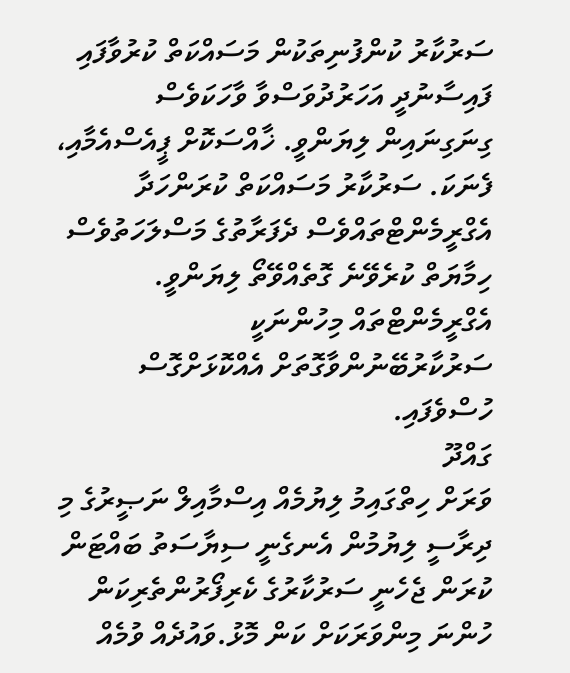ސަރުކާރު ކުންފުނިތަކުން މަސައްކަތް ކުރުވާފައި ފައިސާނުދީ އަހަރުދުވަސްވާ ވާހަކަވެސް ގިނަގިނައިން ލިޔަންވީ. ޚާއްސަކޮށް ޕީއެސްއެމާއި، ފެނަކަ. ސަރުކާރު މަސައްކަތް ކުރަންހަދާ އެގްރީމެންޓްތައްވެސް ދެފަރާތުގެ މަސްލަހަތުވެސް ހިމާޔަތް ކުރެވޭނެ ގޮތެއްވޭތޯ ލިޔަންވީ. އެގްރީމެންޓްތައް މިހުންނަކީ ސަރުކާރުބޭނުންވާގޮތަށް އެއްކޮޅަށްގޮސް ހުސްވެފައި.
ގައްދޫ
ވަރަށް ހިތްގައިމު ލިޔުމެއް އިސްމާއިލް ނަޞީރުގެ މި ދިރާސީ ލިޔުމުން އެނގެނީ ސިޔާސަތު ބައްޓަން ކުރަން ޖެހެނީ ސަރުކާރުގެ ކެރިފޯރުންތެރިކަން ހުންނަ މިންވަރަކަށް ކަން މޮޅު.ވައުދެއް ވުމެއް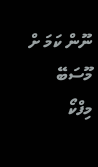ނޫން ކަމަ ށް
މޫސަބޭ
މިފްކޯ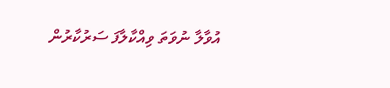އުވާލާ ނުވަތަ ވިއްކާލާފަ ސަރުކާރުން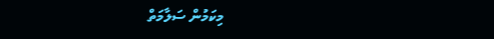މިކަމުން ސަލާމަތް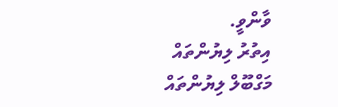ވާންވީ.
އިތުރު ލިޔުންތައް
މަގްބޫލް ލިޔުންތައް